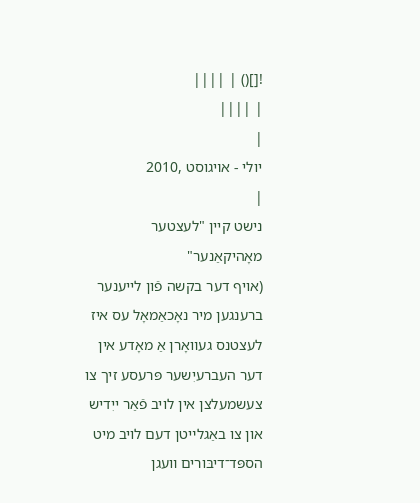![]() | ||||
| ||||
|
יולי - אױגוסט ,2010
|
נישט קיין "לעצטער מאָהיקאַנער"
(אויף דער בקשה פֿון לייענער ברענגען מיר נאָכאַמאָל עס איז לעצטנס געװאָרן אַ מאָדע אין דער העברעיִשער פּרעסע זיך צו צעשמעלצן אין לויב פֿאַר ייִדיש און צו באַגלײטן דעם לויב מיט הספּד־דיבּורים װעגן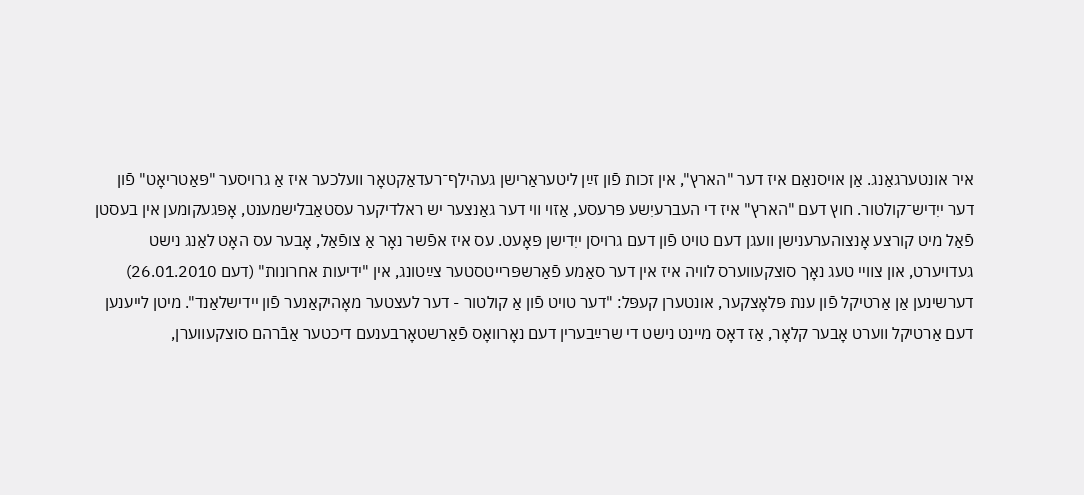איר אונטערגאַנג. אַן אויסנאַם איז דער "הארץ", אין זכות פֿון זײַן ליטעראַרישן געהילף־רעדאַקטאָר װעלכער איז אַ גרויסער "פּאַטריאָט" פֿון דער ייִדיש־קולטור. חוץ דעם "הארץ" איז די העברעיִשע פּרעסע, אַזוי װי דער גאַנצער יש ראלדיקער עסטאַבלישמענט, אָפּגעקומען אין בעסטן פֿאַל מיט קורצע אָנצוהערענישן װעגן דעם טויט פֿון דעם גרויסן ייִדישן פּאָעט. עס איז אפֿשר נאָר אַ צופֿאַל, אָבער עס האָט לאַנג נישט געדויערט, און צװײ טעג נאָך סוצקעװערס לװיה איז אין דער סאַמע פֿאַרשפּרײטסטער צײַטונג, אין "ידיעות אחרונות" (דעם 26.01.2010) דערשינען אַן אַרטיקל פֿון ענת פּלאָצקער, אונטערן קעפּל: "דער טויט פֿון אַ קולטור - דער לעצטער מאָהיקאַנער פֿון יידישלאַנד". מיטן לייענען דעם אַרטיקל װערט אָבער קלאָר, אַז דאָס מײנט נישט די שרײַבערין דעם נאָרװאָס פֿאַרשטאָרבענעם דיכטער אַבֿרהם סוצקעװערן,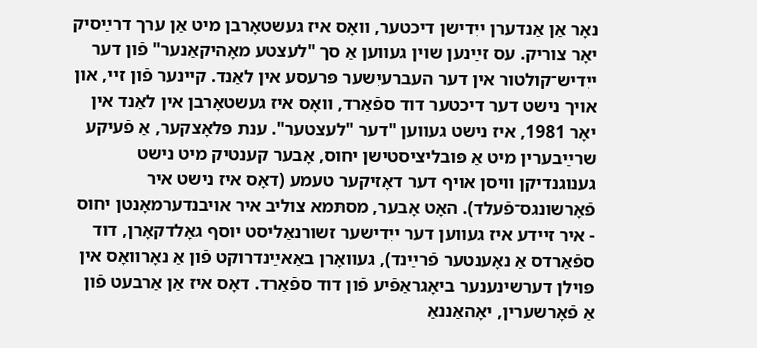נאָר אַן אַנדערן ייִדישן דיכטער, װאָס איז געשטאָרבן מיט אַן ערך דרײַסיק יאָר צוריק. עס זײַנען שוין געװען אַ סך "לעצטע מאָהיקאַנער" פֿון דער ייִדיש־קולטור אין דער העברעיִשער פּרעסע אין לאַנד. קיינער פֿון זײ, און אויך נישט דער דיכטער דוד ספֿאַרד, װאָס איז געשטאָרבן אין לאַנד אין יאָר 1981, איז נישט געװען "דער "לעצטער". ענת פּלאָצקער, אַ פֿעיקע שרײַבערין מיט אַ פּובליציסטישן יחוס, אָבער קענטיק מיט נישט גענוגנדיקן װיסן אויף דער דאָזיקער טעמע (דאָס איז נישט איר פֿאָרשונגס־פֿעלד). האָט אָבער, מסתּמא צוליב איר אויבנדערמאָנטן יחוס - איר זיידע איז געװען דער ייִדישער זשורנאַליסט יוסף גאָלדקאָרן, דוד ספֿאַרדס אַ נאָענטער פֿרײַנד), געװאָרן באַאײַנדרוקט פֿון אַ נאָרװאָס אין פּוילן דערשינענער ביאָגראַפֿיע פֿון דוד ספֿאַרד. דאָס איז אַן אַרבעט פֿון אַ פֿאָרשערין, יאָהאַננאַ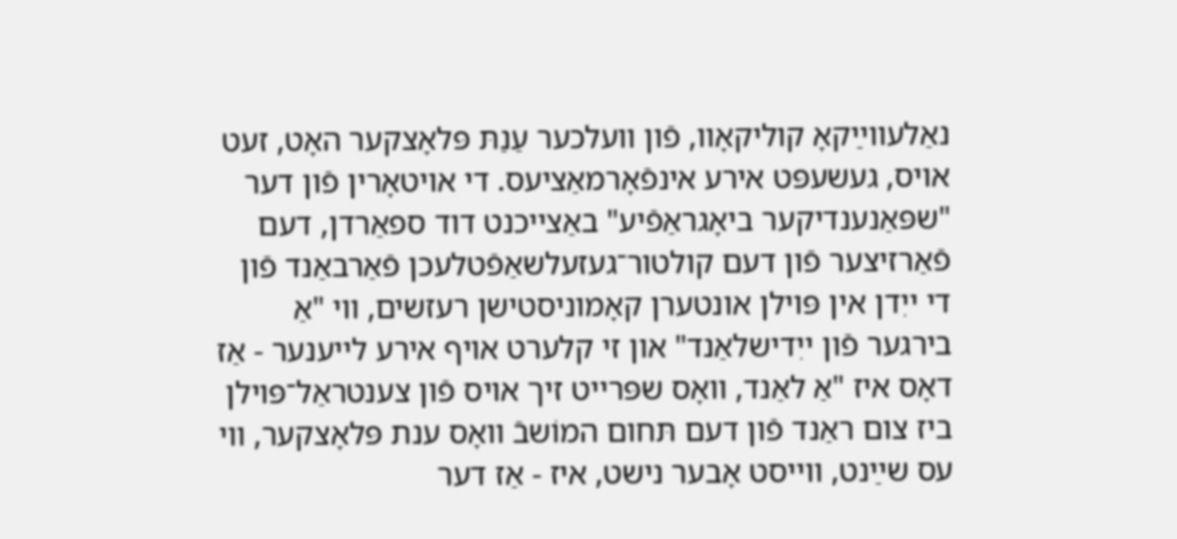נאַלעװײַקאָ קוליקאָװ, פֿון װעלכער עַנַתּ פּלאָצקער האָט, זעט אויס, געשעפּט אירע אינפֿאָרמאַציעס. די אויטאָרין פֿון דער "שפּאַנענדיקער ביאָגראַפֿיע" באַצייכנט דוד ספאַרדן, דעם פֿאַרזיצער פֿון דעם קולטור־געזעלשאַפֿטלעכן פֿאַרבאַנד פֿון די ייִדן אין פּוילן אונטערן קאָמוניסטישן רעזשים, װי "אַ בירגער פֿון ייִדישלאַנד" און זי קלערט אויף אירע לייענער - אַז דאָס איז "אַ לאַנד, װאָס שפּרײט זיך אויס פֿון צענטראַל־פּוילן ביז צום ראַנד פֿון דעם תּחום המוֹשבֿ װאָס ענת פּלאָצקער, װי עס שײַנט, װײסט אָבער נישט, איז - אַז דער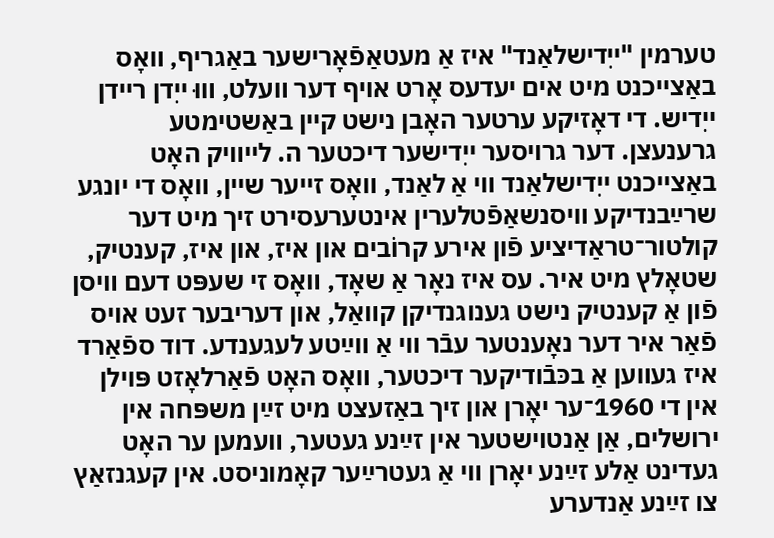טערמין "ייִדישלאַנד" איז אַ מעטאַפֿאָרישער באַגריף, װאָס באַצײכנט מיט אים יעדעס אָרט אויף דער װעלט, װוּ ייִדן רײדן ייִדיש. די דאָזיקע ערטער האָבן נישט קיין באַשטימטע גרענעצן. דער גרויסער ייִדישער דיכטער ה. לײװיק האָט באַצײכנט ייִדישלאַנד װי אַ לאַנד, װאָס זײער שײן, װאָס די יונגע שרײַבנדיקע װיסנשאַפֿטלערין אינטערעסירט זיך מיט דער קולטור־טראַדיציע פֿון אירע קרוֹבים און איז, און איז, קענטיק, שטאָלץ מיט איר. עס איז נאָר אַ שאָד, װאָס זי שעפּט דעם װיסן פֿון אַ קענטיק נישט גענוגנדיקן קװאַל, און דעריבער זעט אויס פֿאַר איר דער נאָענטער עבֿר װי אַ װײַטע לעגענדע. דוד ספֿאַרד איז געװען אַ בכּבֿודיקער דיכטער, װאָס האָט פֿאַרלאָזט פּוילן אין די 1960־ער יאָרן און זיך באַזעצט מיט זײַן משפּחה אין ירושלים, אַן אַנטוישטער אין זײַנע געטער, װעמען ער האָט געדינט אַלע זײַנע יאָרן װי אַ געטרײַער קאָמוניסט. אין קעגנזאַץ צו זײַנע אַנדערע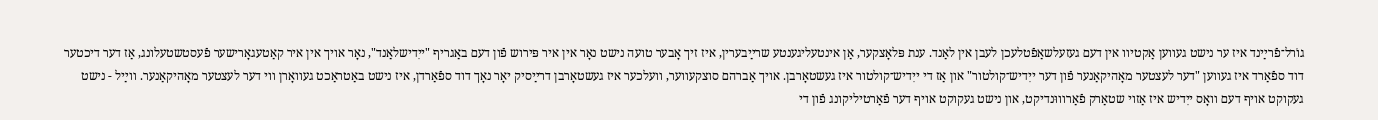גוֹרל־פֿרײַנד איז ער נישט געװען אַקטיװ אין דעם געזעלשאַפֿטלעכן לעבן אין לאַנד. ענת פּלאָצקער, אַן אינטעליגענטע שרײַבערין, איז זיך אָבער טועה נישט נאָר אין איר פּירוש פֿון דעם באַגריף "ייִדישלאַנד", נאָר אויך אין איר קאַטעגאָרישער פֿעסטשטעלונג, אַז דער דיכטער דוד ספֿאַרד איז געװען "דער לעצטער מאָהיקאַנער פֿון דער ייִדיש־קולטור" און אַז די ייִדיש־קולטור איז געשטאָרבן. אויך אַברהם סוצקעװער, װעלכער איז געשטאָרבן דרײַסיק יאָר נאָך דוד ספֿאַרדן, איז נישט באַטראַכט געװאָרן װי דער לעצטער מאָהיקאַנער. װײַל - נישט געקוקט אויף דעם װאָס ייִדיש איז אַזוי שטאַרק פֿאַרװוּנדיקט, און נישט געקוקט אויף דער פֿאַרטיליקונג פֿון די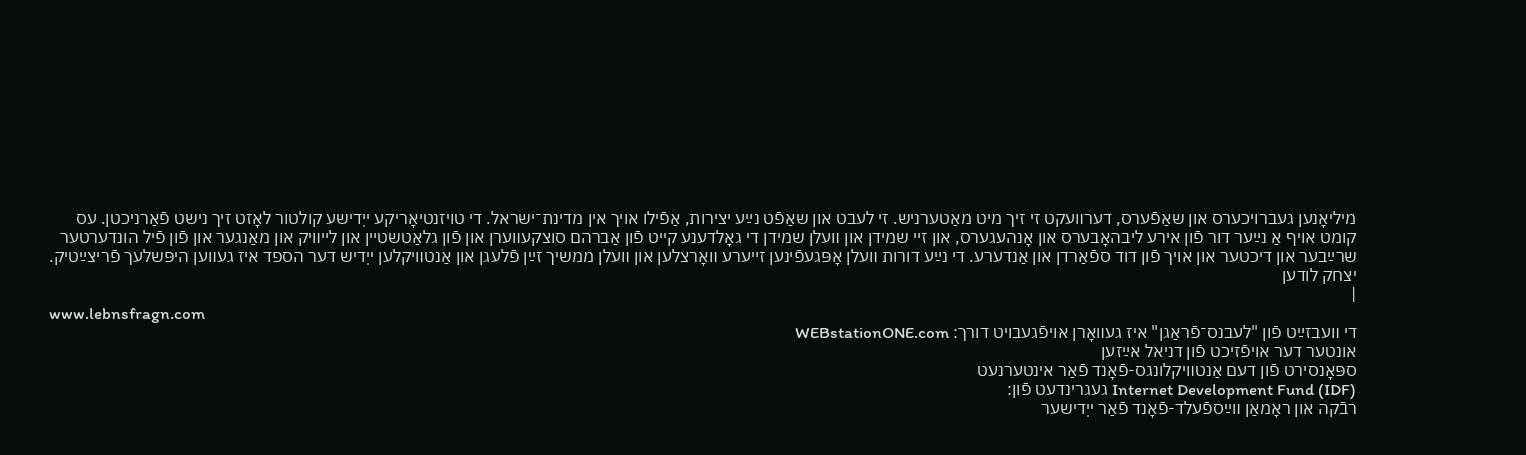מיליאָנען געברויכערס און שאַפֿערס, דערװעקט זי זיך מיט מאַטערניש. זי לעבט און שאַפֿט נײַע יצירות, אַפֿילו אויך אין מדינת־ישראל. די טויזנטיאָריקע ייִדישע קולטור לאָזט זיך נישט פֿאַרניכטן. עס קומט אויף אַ נײַער דור פֿון אירע ליבהאָבערס און אָנהעגערס, און זײ שמידן און װעלן שמידן די גאָלדענע קייט פֿון אַברהם סוצקעװערן און פֿון גלאַטשטײן און לײװיק און מאַנגער און פֿון פֿיל הונדערטער שרײַבער און דיכטער און אויך פֿון דוד ספֿאַרדן און אַנדערע. די נײַע דורות װעלן אָפּגעפֿינען זײערע װאָרצלען און װעלן ממשיך זײַן פֿלעגן און אַנטװיקלען ייִדיש דער הספד איז געװען היפּשלעך פֿריצײַטיק.
יצחק לודען
|
www.lebnsfragn.com
די װעבזײַט פֿון "לעבנס־פֿראַגן" איז געװאָרן אויפֿגעבויט דורך: WEBstationONE.com
אונטער דער אויפֿזיכט פֿון דניאל אײַזען
ספּאָנסירט פֿון דעם אַנטװיקלונגס-פֿאָנד פֿאַר אינטערנעט
Internet Development Fund (IDF) געגרינדעט פֿון:
רבֿקה און ראָמאַן װײַספֿעלד-פֿאָנד פֿאַר ייִדישער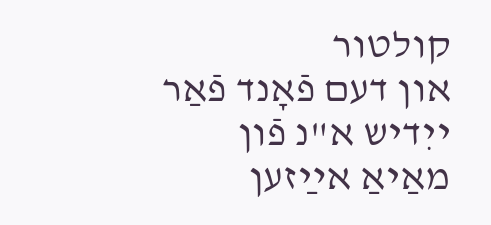קולטור
און דעם פֿאָנד פֿאַר ייִדיש א"נ פֿון מאַיאַ אײַזען